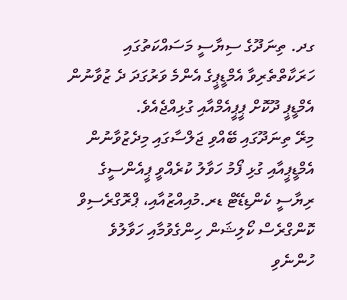ގދ. ތިނަދޫގެ ސިޔާސީ މަސައްކަތުގައި ހަރަކާތްތެރިވާ އެމްޑީޕީގެ އެންމެ ވަރުގަދަ ދެ ޒުވާނުން އެމްޑީޕީ ދޫކޮށް ޕީޕީއެމްއާއި ގުޅިއްޖެއެވެ.
މިރޭ ތިނަދޫގައި ބޭއްވި ޖަލްސާގައި މިދެޒުވާނުން އެމްޑީޕީއާއި ގުޅި ފޯމު ހަވާލު ކުރެއްވީ ޕީއެންސީގެ ރިޔާސީ ކެންޑިޑޭޓް ޑރ.މުއިއްޒުއާއި، ޕްރޮގްރެސިވް ކޮންގްރެސް ކޯލިޝަން ހިންގެވުމާއި ހަވާލުވެ ހުންނެވި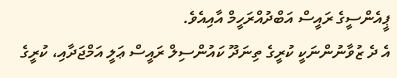ޕީއެންސީގެ ރައީސް އަބްދުއްރަހީމް އާއިއެވެ.
އެ ދެ ޒުވާނުންނަކީ ކުރީގެ ތިނަދޫ ކައުންސިލް ރައީސް ޢަލީ އަމްޖަދާއި، ކުރީގެ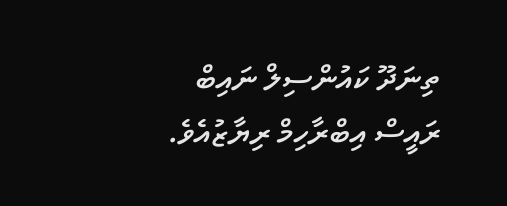ތިނަދޫ ކައުންސިލް ނައިބް ރައީސް އިބްރާހިމް ރިޔާޒުއެވެ.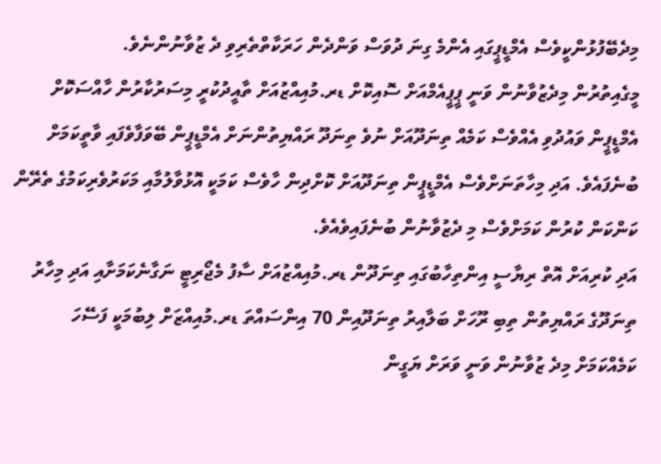މިދެބޭފުޅުންކީވެސް އެމްޑީޕީގައި އެންމެ ގިނަ ދުވަސް ވަންދެން ހަރަކާތްތެރިވި ދެ ޒުވާނުންނެވެ.
މީގެއިތުރުން މިދެޒުވާނުން ވަނީ ޕީޕީއެމްއަށް ސޮއިކޮށް ޑރ.މުއިއްޒުއަށް ތާއީދުކުރީ މިސަރުކާރުން ހާއްސަކޮށް އެމްޑީޕީން ވައުދުވި އެއްވެސް ކަމެއް ތިނަދޫއަށް ނުވެ ތިނަދޫ ރައްޔިތުންނަށް އެމްޑީޕީން ބޭވަފާވެފައި ވާތީކަމަށް ބުނެފައެވެ. އަދި މިހާތަނަށްވެސް އެމްޑީޕީން ތިނަދޫއަށް ކޮށްދިން ހާވެސް ކަމަކީ އޮޅުވާލުމާއި މަކަރުވެރިކަމުގެ ތެރޭން ކަންކަން ކުރުން ކަމަށްވެސް މި ދެޒުވާނުން ބުނެފައިވެއެވެ.
އަދި ކުރިއަށް އޮތް ރިޔާސީ އިންތިހާބުގައި ތިނަދޫން ޑރ.މުއިއްޒުއަށް ސާފު މެޖޯރިޓީ ނަގާނެކަމަށާއި އަދި މިހާރު ތިނަދޫގެ ރައްޔިތުން ތިބި ރޫހަށް ބަލާއިރު ތިނަދޫއިން 70 އިންސައްތަ ޑރ.މުއިއްޒަށް ލިބުމަކީ ފަސޭހަ ކަމެއްކަމަށް މިދެ ޒުވާނުން ވަނީ ވަރަށް ޔަގީން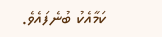ކަމާއެކު ބުނެފައެވެ.